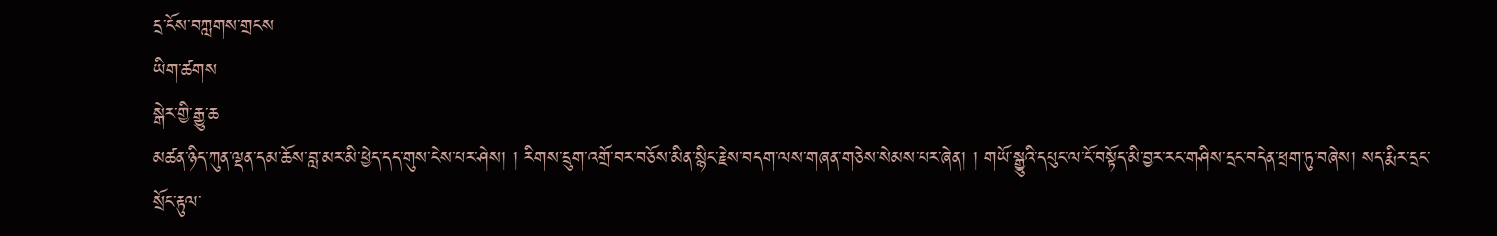དྲ་ངོས་བཀླགས་གྲངས
ཡིག་ཚགས
སྒེར་གྱི་རྒྱུ་ཆ
མཚན་ཉིད་ཀུན་ལྡན་དམ་ཆོས་བླ་མར་མི་ཕྱེད་དད་གུས་ངེས་པར་ཤེས། ། རིགས་དྲུག་འགྲོ་བར་བཅོས་མིན་སྙིང་རྗེས་བདག་ལས་གཞན་གཅེས་སེམས་པར་ཞེན། ། གཡོ་སྒྱུའི་དཔུང་ལ་ངོ་བསྟོད་མི་བྱར་རང་གཤིས་དྲང་བདེན་ཕྲག་ཏུ་བཞེས། སད་རྨིར་དྲང་སྲོང་རྟུལ་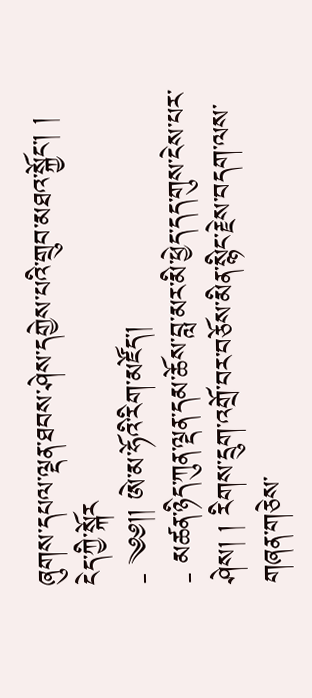ཞུགས་དཔལ་ལྡན་ཐབས་ཤེས་དགྱེས་པའི་གྲུབ་མཐའ་སྐྱོང་། །
ངེད་ཀྱི་སྐོར
- ༄༅།། ཨེ་མ་ཧོའི་རིག་མཛོད་།
- མཚན་ཉིད་ཀུན་ལྡན་དམ་ཆོས་བླ་མར་མི་ཕྱེད་དད་གུས་ངེས་པར་ཤེས། ། རིགས་དྲུག་འགྲོ་བར་བཅོས་མིན་སྙིང་རྗེས་བདག་ལས་གཞན་གཅེས་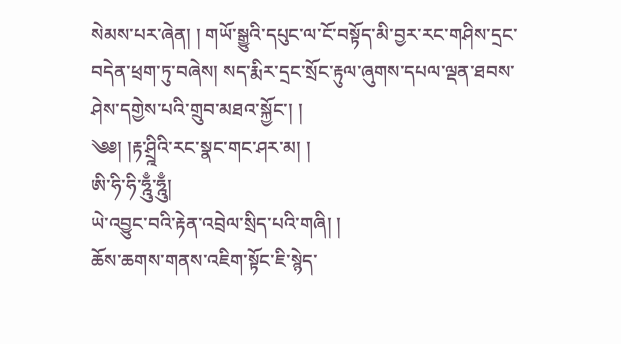སེམས་པར་ཞེན། ། གཡོ་སྒྱུའི་དཔུང་ལ་ངོ་བསྟོད་མི་བྱར་རང་གཤིས་དྲང་བདེན་ཕྲག་ཏུ་བཞེས། སད་རྨིར་དྲང་སྲོང་རྟུལ་ཞུགས་དཔལ་ལྡན་ཐབས་ཤེས་དགྱེས་པའི་གྲུབ་མཐའ་སྐྱོང་། །
༄༅། །རྟ་ཤྲྰིའི་རང་སྣང་གང་ཤར་མ། །
ཨི་ཧི་ཧི་ཧྰུྃ་ཧྰུྃ།
ཡེ་འབྱུང་བའི་རྟེན་འབྲེལ་སྲིད་པའི་གཞི། །
ཆོས་ཆགས་གནས་འཇིག་སྟོང་ཇི་སྙེད་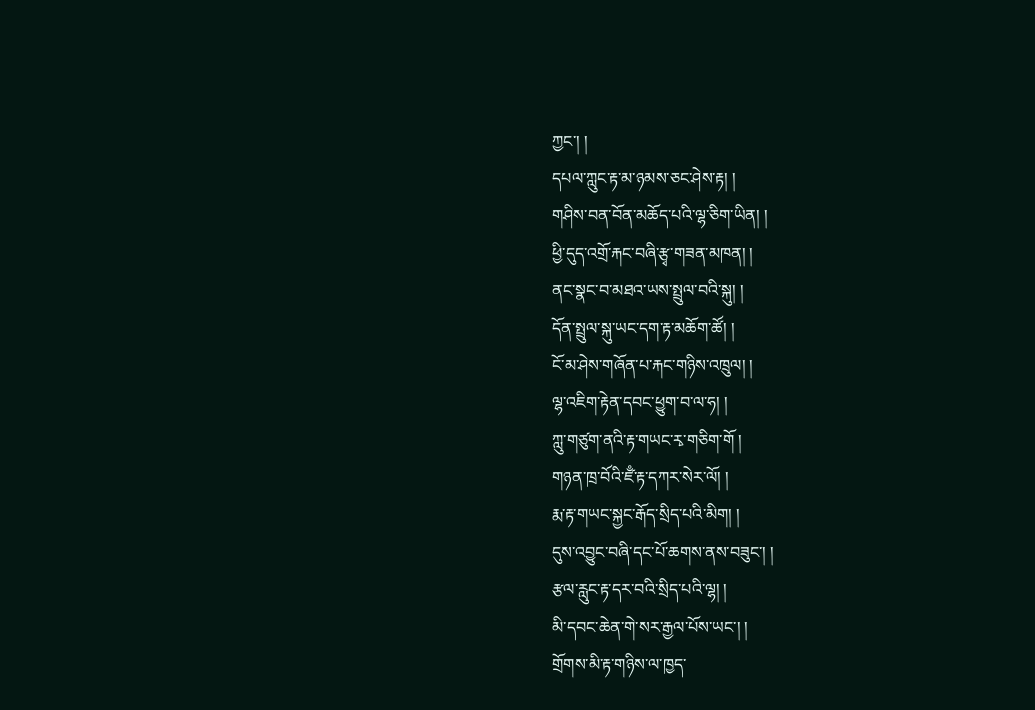ཀྱང་། །
དཔལ་ཀླུང་རྟ་མ་ཉམས་ཅང་ཤེས་རྟ། །
གཤིས་བན་བོན་མཆོད་པའི་ལྷ་ཅིག་ཡིན། །
ཕྱི་དུད་འགྲོ་རྐང་བཞི་རྩྭ་གཟན་མཁན། །
ནང་སྣང་བ་མཐའ་ཡས་སྤྲུལ་བའི་སྐུ། །
དོན་སྤྲུལ་སྐུ་ཡང་དག་རྟ་མཆོག་ཚོ། །
ངོ་མ་ཤེས་གཞོན་པ་རྐང་གཉིས་འཁྲུལ། །
ལྷ་འཇིག་རྟེན་དབང་ཕྱུག་བ་ལ་ཧ། །
ཀླུ་གཙུག་ནའི་རྟ་གཡང་རྭ་གཅིག་གོ །
གཉན་ཁྲ་བོའི་ཛྃ་རྟ་དཀར་སེར་ལོ། །
རྨ་རྟ་གཡང་སྐྱང་རྒོད་སྲིད་པའི་མིག། །
དུས་འབྱུང་བཞི་དང་པོ་ཆགས་ནས་བཟུང་། །
རྩལ་རླུང་རྟ་དར་བའི་སྲིད་པའི་ལྷ། །
མི་དབང་ཆེན་གེ་སར་རྒྱལ་པོས་ཡང་། །
གྲོགས་མི་རྟ་གཉིས་ལ་ཁྱད་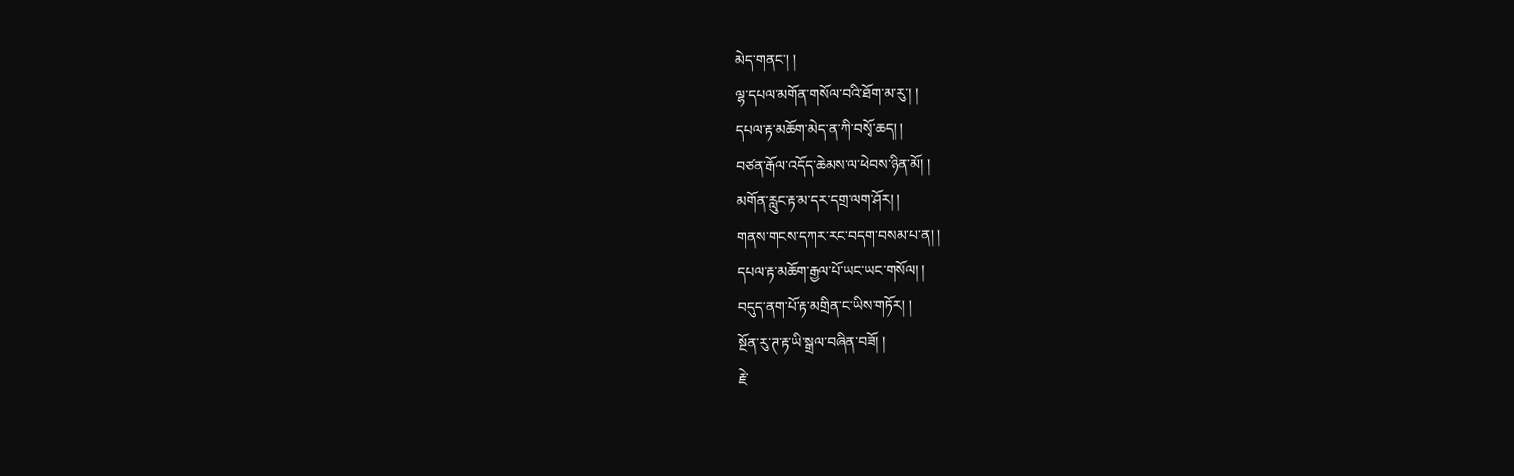མེད་གནང་། །
ལྷ་དཔལ་མགོན་གསོལ་བའི་ཐོག་མ་རུ་། །
དཔལ་རྟ་མཆོག་མེད་ན་ཀི་བསྭོ་ཆད། །
བཙན་རྒོལ་འདོད་ཆེམས་ལ་ཕེབས་ཉིན་མོ། །
མགོན་རླུང་རྟ་མ་དར་དགྲ་ལག་ཤོར། །
གནས་གངས་དཀར་རང་བདག་བསམ་པ་ན། །
དཔལ་རྟ་མཆོག་རྒྱལ་པོ་ཡང་ཡང་གསོལ། །
བདུད་ནག་པོ་རྟ་མགྲིན་ང་ཡིས་གཏོར། །
སྔོན་རུ་ཊ་རྟ་ཡི་སྒྲལ་བཞིན་བཟོ། །
རྗེ་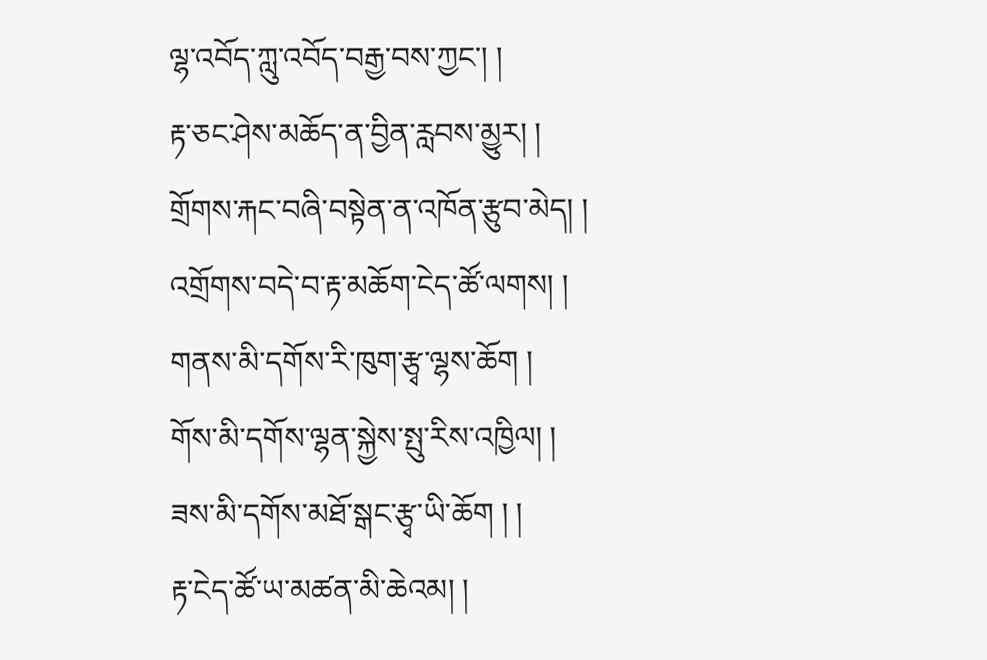ལྷ་འབོད་ཀླུ་འབོད་བརྒྱ་བས་ཀྱང་། །
རྟ་ཅང་ཤེས་མཆོད་ན་བྱིན་རླབས་མྱུར། །
གྲོགས་རྐང་བཞི་བསྟེན་ན་འཁོན་རྩུབ་མེད། །
འགྲོགས་བདེ་བ་རྟ་མཆོག་ངེད་ཚོ་ལགས། །
གནས་མི་དགོས་རི་ཁུག་རྩྭ་ལྷས་ཆོག །
གོས་མི་དགོས་ལྷན་སྐྱེས་སྤུ་རིས་འཁྱིལ། །
ཟས་མི་དགོས་མཐོ་སྒང་རྩྭ་ཡི་ཆོག ། །
རྟ་ངེད་ཚོ་ཡ་མཚན་མི་ཆེའམ། །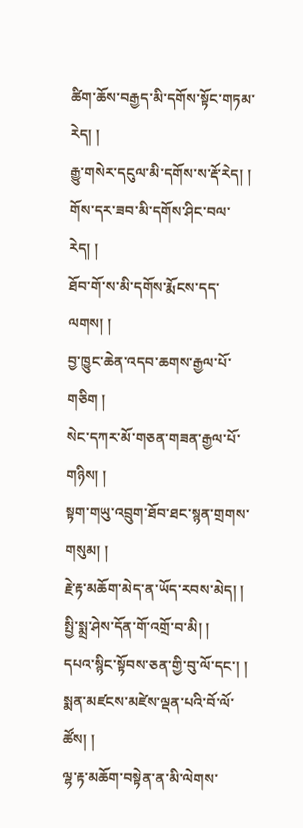ཚིག་ཆོས་བརྒྱད་མི་དགོས་སྟོང་གཏམ་རེད། །
རྒྱུ་གསེར་དངུལ་མི་དགོས་ས་རྡོ་རེད། །
གོས་དར་ཟབ་མི་དགོས་ཤིང་བལ་རེད། །
ཐོབ་གོ་ས་མི་དགོས་རྨོངས་དད་ལགས། །
བྱ་ཁྱུང་ཆེན་འདབ་ཆགས་རྒྱལ་པོ་གཅིག །
སེང་དཀར་མོ་གཅན་གཟན་རྒྱལ་པོ་གཉིས། །
སྟག་གཡུ་འབྲུག་ཐོབ་ཐང་སྙན་གྲགས་གསུམ། །
རྗེ་རྟ་མཆོག་མེད་ན་ཡོད་རབས་མེད། །
སྤྱི་སྨྲ་ཤེས་དོན་གོ་འགྲོ་བ་མི། །
དཔའ་སྙིང་སྟོབས་ཅན་གྱི་བུ་ལོ་དང་། །
སྨན་མཛངས་མཛེས་ལྡན་པའི་བོ་ལོ་ཚོས། །
ལྷ་རྟ་མཆོག་བསྟེན་ན་མི་ལེགས་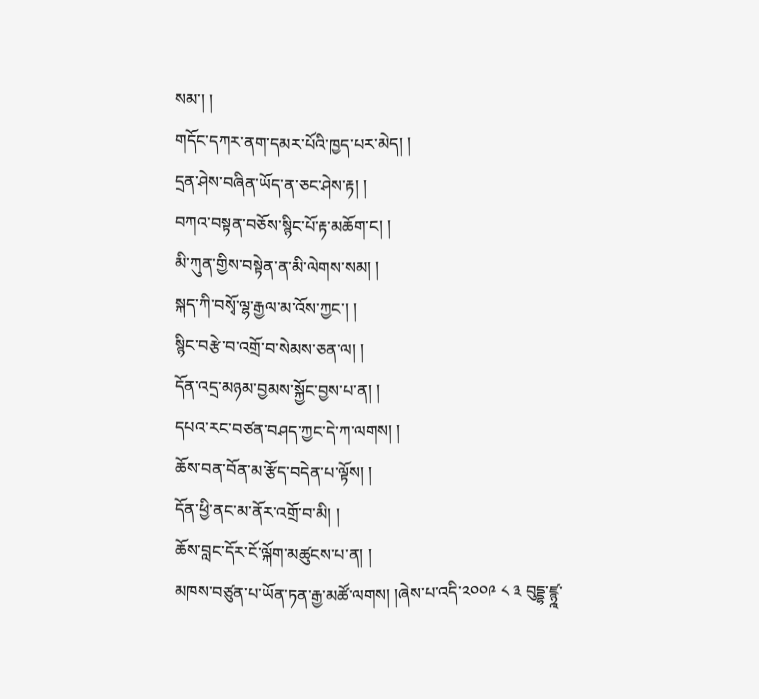སམ་། །
གདོང་དཀར་ནག་དམར་པོའི་ཁྱད་པར་མེད། །
དྲན་ཤེས་བཞིན་ཡོད་ན་ཅང་ཤེས་རྟ། །
བཀའ་བསྟན་བཅོས་སྙིང་པོ་རྟ་མཆོག་ང། །
མི་ཀུན་གྱིས་བསྟེན་ན་མི་ལེགས་སམ། །
སྐད་ཀི་བསྭོ་ལྷ་རྒྱལ་མ་འོས་ཀྱང་། །
སྙིང་བརྩེ་བ་འགྲོ་བ་སེམས་ཅན་ལ། །
དོན་འདྲ་མཉམ་བྱམས་སྐྱོང་བྱས་པ་ན། །
དཔའ་རང་བཙན་བཤད་ཀྱང་དེ་ཀ་ལགས། །
ཆོས་བན་བོན་མ་རྩོད་བདེན་པ་ལྟོས། །
དོན་ཕྱི་ནང་མ་ནོར་འགྲོ་བ་མི། །
ཆོས་བླང་དོར་ངོ་ལྐོག་མཚུངས་པ་ན། །
མཁས་བཙུན་པ་ཡོན་ཏན་རྒྱ་མཚོ་ལགས། །ཞེས་པ་འདི་༢༠༠༩ ༨ ༣ བུདྡྷ་ཛྙྰ་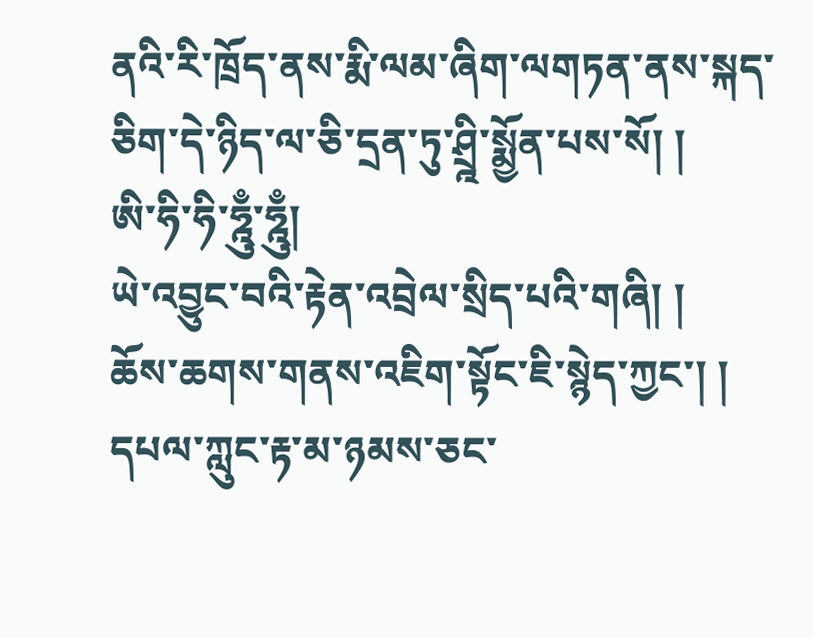ནའི་རི་ཁྲོད་ནས་རྨི་ལམ་ཞིག་ལགཏན་ནས་སྐད་ཅིག་དེ་ཉིད་ལ་ཅི་དྲན་ཏུ་ཤྲྰི་སྨྱོན་པས་སོ། །
ཨི་ཧི་ཧི་ཧྰུྃ་ཧྰུྃ།
ཡེ་འབྱུང་བའི་རྟེན་འབྲེལ་སྲིད་པའི་གཞི། །
ཆོས་ཆགས་གནས་འཇིག་སྟོང་ཇི་སྙེད་ཀྱང་། །
དཔལ་ཀླུང་རྟ་མ་ཉམས་ཅང་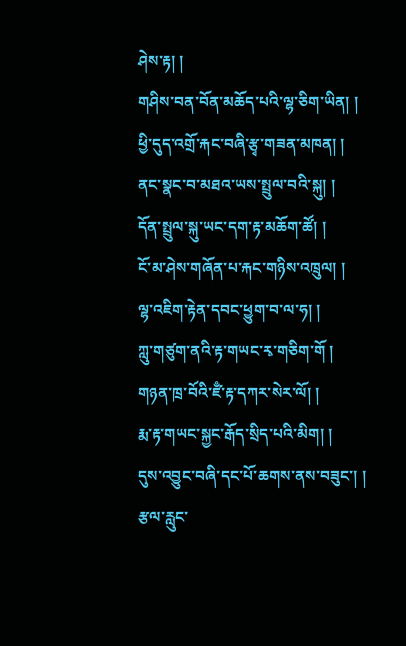ཤེས་རྟ། །
གཤིས་བན་བོན་མཆོད་པའི་ལྷ་ཅིག་ཡིན། །
ཕྱི་དུད་འགྲོ་རྐང་བཞི་རྩྭ་གཟན་མཁན། །
ནང་སྣང་བ་མཐའ་ཡས་སྤྲུལ་བའི་སྐུ། །
དོན་སྤྲུལ་སྐུ་ཡང་དག་རྟ་མཆོག་ཚོ། །
ངོ་མ་ཤེས་གཞོན་པ་རྐང་གཉིས་འཁྲུལ། །
ལྷ་འཇིག་རྟེན་དབང་ཕྱུག་བ་ལ་ཧ། །
ཀླུ་གཙུག་ནའི་རྟ་གཡང་རྭ་གཅིག་གོ །
གཉན་ཁྲ་བོའི་ཛྃ་རྟ་དཀར་སེར་ལོ། །
རྨ་རྟ་གཡང་སྐྱང་རྒོད་སྲིད་པའི་མིག། །
དུས་འབྱུང་བཞི་དང་པོ་ཆགས་ནས་བཟུང་། །
རྩལ་རླུང་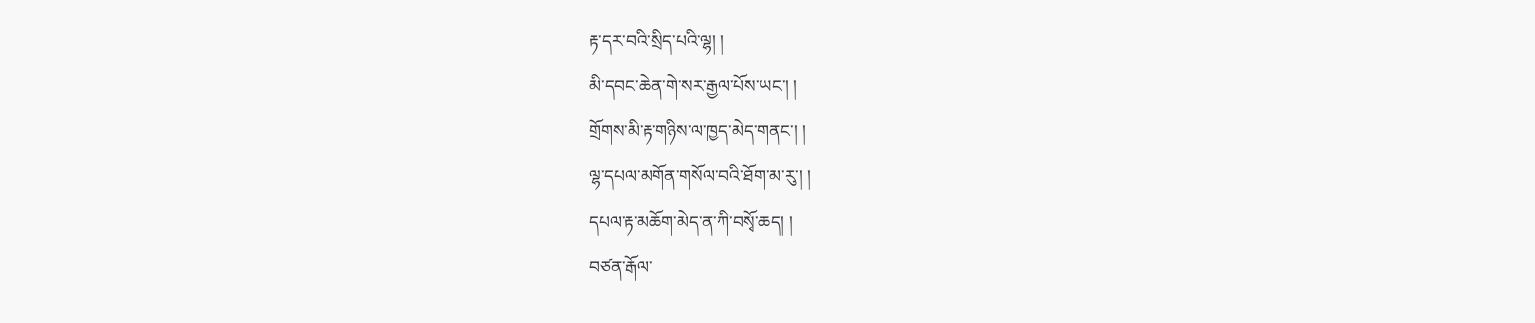རྟ་དར་བའི་སྲིད་པའི་ལྷ། །
མི་དབང་ཆེན་གེ་སར་རྒྱལ་པོས་ཡང་། །
གྲོགས་མི་རྟ་གཉིས་ལ་ཁྱད་མེད་གནང་། །
ལྷ་དཔལ་མགོན་གསོལ་བའི་ཐོག་མ་རུ་། །
དཔལ་རྟ་མཆོག་མེད་ན་ཀི་བསྭོ་ཆད། །
བཙན་རྒོལ་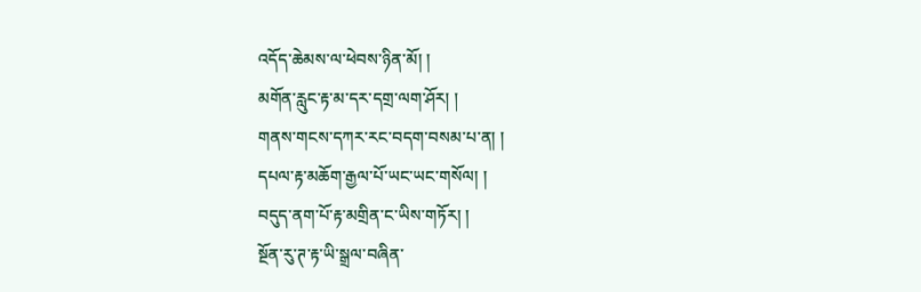འདོད་ཆེམས་ལ་ཕེབས་ཉིན་མོ། །
མགོན་རླུང་རྟ་མ་དར་དགྲ་ལག་ཤོར། །
གནས་གངས་དཀར་རང་བདག་བསམ་པ་ན། །
དཔལ་རྟ་མཆོག་རྒྱལ་པོ་ཡང་ཡང་གསོལ། །
བདུད་ནག་པོ་རྟ་མགྲིན་ང་ཡིས་གཏོར། །
སྔོན་རུ་ཊ་རྟ་ཡི་སྒྲལ་བཞིན་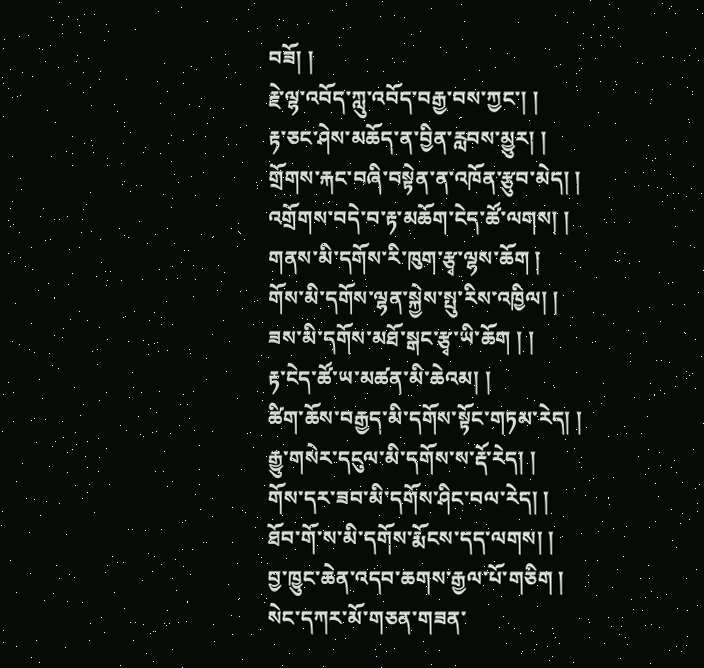བཟོ། །
རྗེ་ལྷ་འབོད་ཀླུ་འབོད་བརྒྱ་བས་ཀྱང་། །
རྟ་ཅང་ཤེས་མཆོད་ན་བྱིན་རླབས་མྱུར། །
གྲོགས་རྐང་བཞི་བསྟེན་ན་འཁོན་རྩུབ་མེད། །
འགྲོགས་བདེ་བ་རྟ་མཆོག་ངེད་ཚོ་ལགས། །
གནས་མི་དགོས་རི་ཁུག་རྩྭ་ལྷས་ཆོག །
གོས་མི་དགོས་ལྷན་སྐྱེས་སྤུ་རིས་འཁྱིལ། །
ཟས་མི་དགོས་མཐོ་སྒང་རྩྭ་ཡི་ཆོག ། །
རྟ་ངེད་ཚོ་ཡ་མཚན་མི་ཆེའམ། །
ཚིག་ཆོས་བརྒྱད་མི་དགོས་སྟོང་གཏམ་རེད། །
རྒྱུ་གསེར་དངུལ་མི་དགོས་ས་རྡོ་རེད། །
གོས་དར་ཟབ་མི་དགོས་ཤིང་བལ་རེད། །
ཐོབ་གོ་ས་མི་དགོས་རྨོངས་དད་ལགས། །
བྱ་ཁྱུང་ཆེན་འདབ་ཆགས་རྒྱལ་པོ་གཅིག །
སེང་དཀར་མོ་གཅན་གཟན་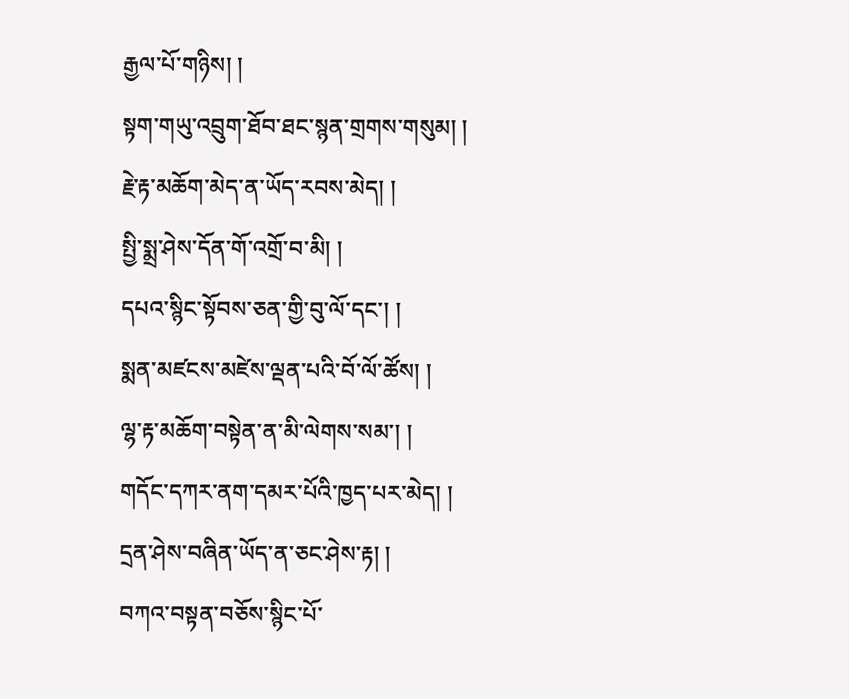རྒྱལ་པོ་གཉིས། །
སྟག་གཡུ་འབྲུག་ཐོབ་ཐང་སྙན་གྲགས་གསུམ། །
རྗེ་རྟ་མཆོག་མེད་ན་ཡོད་རབས་མེད། །
སྤྱི་སྨྲ་ཤེས་དོན་གོ་འགྲོ་བ་མི། །
དཔའ་སྙིང་སྟོབས་ཅན་གྱི་བུ་ལོ་དང་། །
སྨན་མཛངས་མཛེས་ལྡན་པའི་བོ་ལོ་ཚོས། །
ལྷ་རྟ་མཆོག་བསྟེན་ན་མི་ལེགས་སམ་། །
གདོང་དཀར་ནག་དམར་པོའི་ཁྱད་པར་མེད། །
དྲན་ཤེས་བཞིན་ཡོད་ན་ཅང་ཤེས་རྟ། །
བཀའ་བསྟན་བཅོས་སྙིང་པོ་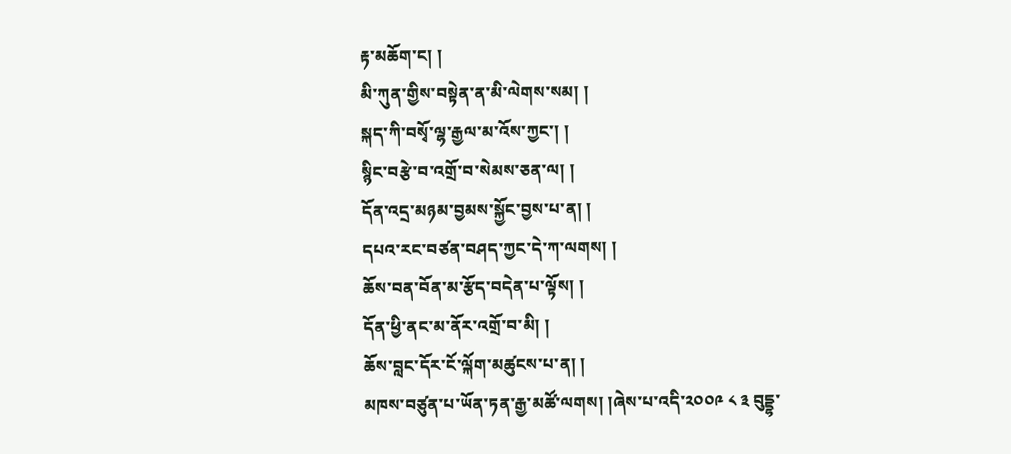རྟ་མཆོག་ང། །
མི་ཀུན་གྱིས་བསྟེན་ན་མི་ལེགས་སམ། །
སྐད་ཀི་བསྭོ་ལྷ་རྒྱལ་མ་འོས་ཀྱང་། །
སྙིང་བརྩེ་བ་འགྲོ་བ་སེམས་ཅན་ལ། །
དོན་འདྲ་མཉམ་བྱམས་སྐྱོང་བྱས་པ་ན། །
དཔའ་རང་བཙན་བཤད་ཀྱང་དེ་ཀ་ལགས། །
ཆོས་བན་བོན་མ་རྩོད་བདེན་པ་ལྟོས། །
དོན་ཕྱི་ནང་མ་ནོར་འགྲོ་བ་མི། །
ཆོས་བླང་དོར་ངོ་ལྐོག་མཚུངས་པ་ན། །
མཁས་བཙུན་པ་ཡོན་ཏན་རྒྱ་མཚོ་ལགས། །ཞེས་པ་འདི་༢༠༠༩ ༨ ༣ བུདྡྷ་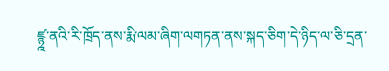ཛྙྰ་ནའི་རི་ཁྲོད་ནས་རྨི་ལམ་ཞིག་ལགཏན་ནས་སྐད་ཅིག་དེ་ཉིད་ལ་ཅི་དྲན་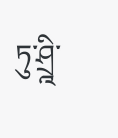ཏུ་ཤྲྰི་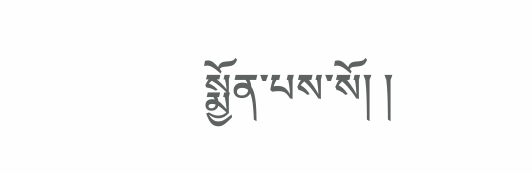སྨྱོན་པས་སོ། །